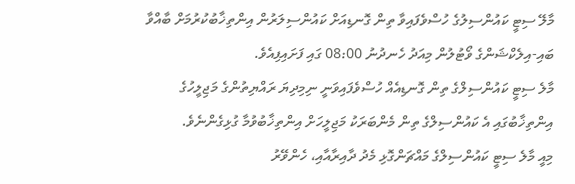މާލޭ ސިޓީ ކައުންސިލުގެ ހުސްވެފައިވާ ތިން ގޮނޑިއަށް ކައުންސިލަރުން އިންތިޚާބުކުރުމަށް ބާއްވާ ބައި-އިލެކްޝަންގެ ވޯޓުލުން މިއަދު ހެނދުނު 08:00 ގައި ފަށައިފިއެވެ.
މާލެ ސިޓީ ކައުންސިލްގެ ތިން ގޮނޑިއެއް ހުސްވެފައިވަނީ ނިމިދިޔަ ރައްޔިތުންގެ މަޖިލީހުގެ އިންތިޚާބުގައި އެ ކައުންސިލްގެ ތިން މެންބަރަކު މަޖިލީހަށް އިންތިޚާބުވުމާ ގުޅިގެންނެވެ.
މިއީ މާލެ ސިޓީ ކައުންސިލްގެ މައްޗަންގޮޅި މެދު ދާއިރާއާއި، ހެންވޭރު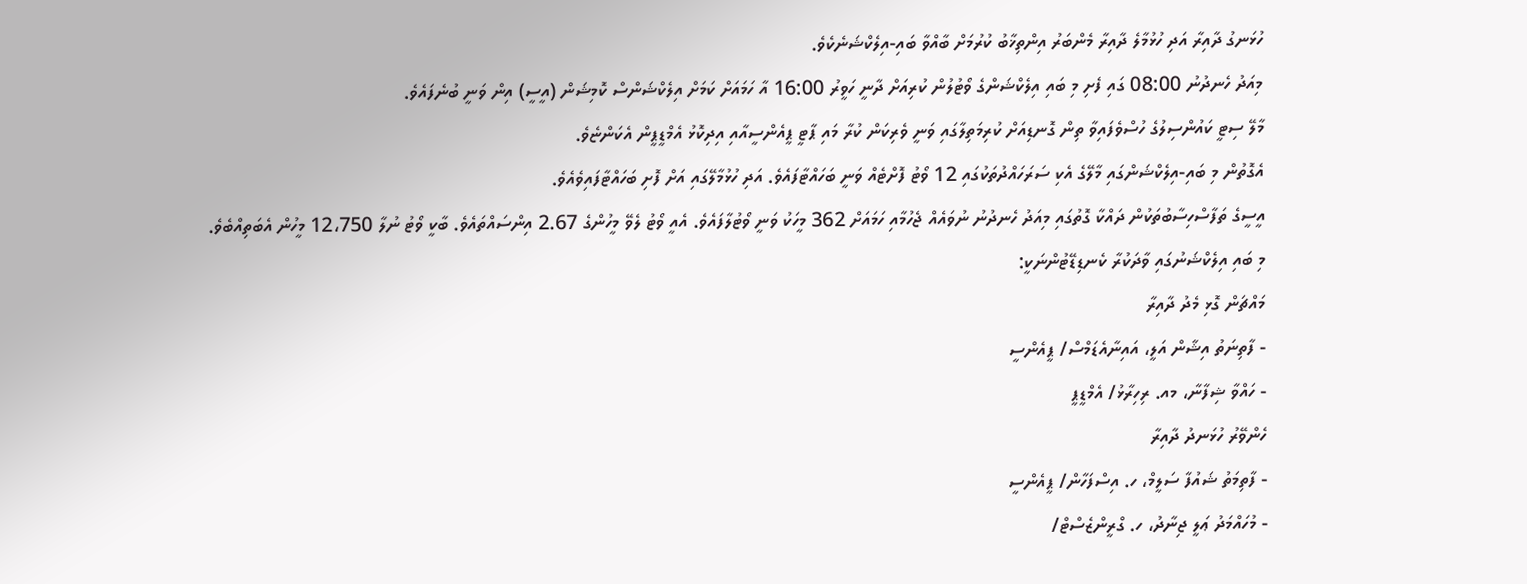ހުޅަނގު ދާއިރާ އަދި ހުޅުމާލެ ދާއިރާ މެންބަރު އިންތިޚާބު ކުރުމަށް ބާއްވާ ބައި-އިލެކްޝަނެކެވެ.
މިއަދު ހެނދުނު 08:00 ގައި ފެށި މި ބައި އިލެކްޝަންގެ ވޯޓުލުން ކުރިއަށް ދާނީ ހަވީރު 16:00 އާ ހަމައަށް ކަމަށް އިލެކްޝަންސް ކޮމިޝަން (އީސީ) އިން ވަނީ ބުނެފައެވެ.
މާލޭ ސިޓީ ކައުންސިލުގެ ހުސްވެފައިވާ ތިން ގޮނޑިއަށް ކުރިމަތިލާގައި ވަނީ ވެރިކަން ކުރާ މައި ޕާޓީ ޕީއެންސީއާއި އިދިކޮޅު އެމްޑީޕީން އެކަންޏެވެ.
އެގޮތުން މި ބައި-އިލެކްޝަންގައި މާލޭގެ އެކި ސަރަހައްދުތަކުގައި 12 ވޯޓު ފޮށްޓެއް ވަނީ ބަހައްޓާފައެވެ. އަދި ހުޅުމާލޭގައި އަށް ފޮށި ބަހައްޓާފައިވެއެވެ.
އީސީގެ ތަފާސްހިސާބުތަކުން ދައްކާ ގޮތުގައި މިއަދު ހެނދުނު ނުވައެއް ޖެހުމާއި ހަމައަށް 362 މީހަކު ވަނީ ވޯޓުލާފައެވެ. އެއީ ވޯޓު ލެވޭ މީހުންގެ 2.67 އިންސައްތައެވެ. ބާކީ ވޯޓު ނުލާ 12،750 މީހުން އެބަތިއްބެވެ.
މި ބައި އިލެކްޝަނުގައި ވާދަކުރާ ކެނޑިޑޭޓުންނަކީ:
މައްޗަން ގޮޅި މެދު ދާއިރާ
- ފާތިނަތު އިޝާން އަލީ، އައިނާއެޑަމްސް/ ޕީއެންސީ
- ހައްވާ ޝިފާނާ، މއ. ރިހިރާޅު/ އެމްޑީޕީ
ހެންވޭރު ހުޅަނދު ދާއިރާ
- ފާތިމަތު ޝައުފާ ސަލީމް، ހ. އިސްފަހާން/ ޕީއެންސީ
- މުހައްމަދު ޢަލީ ޖިނާދު، ހ. ގްރީންޒެސްޓް/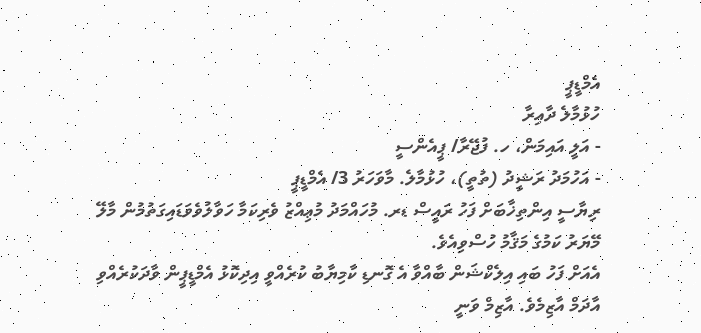އެމްޑީޕީ
ހުޅުމާލެ ދާއިރާ
- އަލީ އައިމަން، ހ. ފުޖޭރާ/ ޕީއެންސީ
- އަހުމަދު ރަޝީދު (ތުތީ)، ހުޅުމާލެ. މާވަހަރު 3/ އެމްޑީޕީ
ރިޔާސީ އިންތިޚާބަށް ފަހު ރައީސް ޑރ. މުހައްމަދު މުޢިއްޒު ވެރިކަމާ ހަވާލުވެވަޑައިގަތުމުން މާލޭ މޭޔަރު ކަމުގެ މަޤާމު ހުސްވިއެވެ.
އެއަށް ފަހު ބައި އިލެކްޝަން ބާއްވާ އެ ގޮނޑި ކާމިޔާބު ކުރެއްވީ އިދިކޮޅު އެމްޑީޕީން ވާދަކުރެއްވި އާދަމް އާޒިމެވެ. އާޒިމް ވަނީ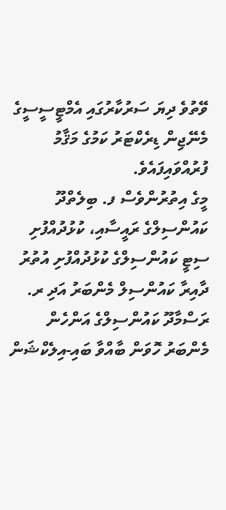ވޭތުވެ ދިޔަ ސަރުކާރުގައި އެމްޓީސީސީގެ މެނޭޖިން ޑިރެކްޓަރު ކަމުގެ މަޤާމު ފުރުއްވައިފައެވެ.
މީގެ އިތުރުންވެސް ފ. ބިލެތްދޫ ކައުންސިލްގެ ރައީސާއި، ކުޅުދުއްފުށި ސިޓީ ކައުންސިލްގެ ކުޅުދުއްފުށި އުތުރު ދާއިރާ ކައުންސިލް މެންބަރު އަދި ރ. ރަސްމާދޫ ކައުންސިލްގެ އަންހެން މެންބަރު ހޮވަން ބާއްވާ ބައި-އިލެކްޝަން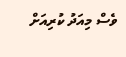ވެސް މިއަދު ކުރިއަށް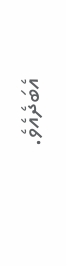އެބަދެއެވެ.